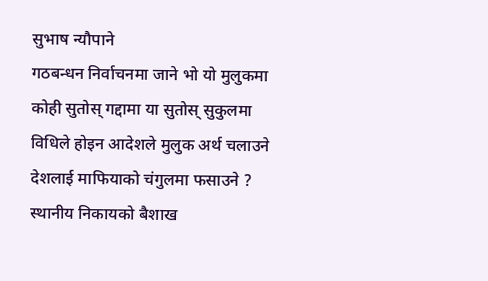सुभाष न्यौपाने
गठबन्धन निर्वाचनमा जाने भो यो मुलुकमा
कोही सुतोस् गद्दामा या सुतोस् सुकुलमा
विधिले होइन आदेशले मुलुक अर्थ चलाउने
देशलाई माफियाको चंगुलमा फसाउने ?
स्थानीय निकायको बैशाख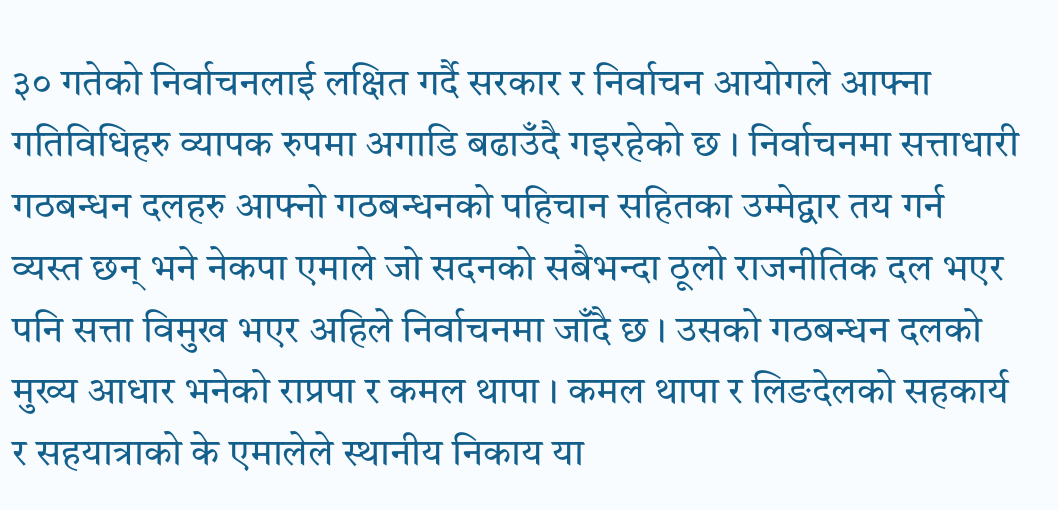३० गतेको निर्वाचनलाई लक्षित गर्दै सरकार र निर्वाचन आयोगले आफ्ना गतिविधिहरु व्यापक रुपमा अगाडि बढाउँदै गइरहेको छ । निर्वाचनमा सत्ताधारी गठबन्धन दलहरु आफ्नो गठबन्धनको पहिचान सहितका उम्मेद्वार तय गर्न व्यस्त छन् भने नेकपा एमाले जो सदनको सबैभन्दा ठूलो राजनीतिक दल भएर पनि सत्ता विमुख भएर अहिले निर्वाचनमा जाँदै छ । उसको गठबन्धन दलको मुख्य आधार भनेको राप्रपा र कमल थापा । कमल थापा र लिङदेलको सहकार्य र सहयात्राको के एमालेले स्थानीय निकाय या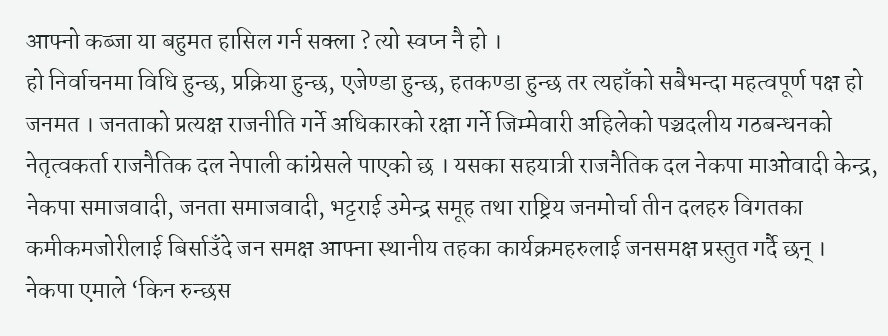आफ्नो कब्जा या बहुमत हासिल गर्न सक्ला ? त्यो स्वप्न नै हो ।
हो निर्वाचनमा विधि हुन्छ, प्रक्रिया हुन्छ, एजेण्डा हुन्छ, हतकण्डा हुन्छ तर त्यहाँको सबैभन्दा महत्वपूर्ण पक्ष हो जनमत । जनताको प्रत्यक्ष राजनीति गर्ने अधिकारको रक्षा गर्ने जिम्मेवारी अहिलेको पञ्चदलीय गठबन्धनको नेतृत्वकर्ता राजनैतिक दल नेपाली कांग्रेसले पाएको छ । यसका सहयात्री राजनैतिक दल नेकपा माओवादी केन्द्र, नेकपा समाजवादी, जनता समाजवादी, भट्टराई उमेन्द्र समूह तथा राष्ट्रिय जनमोर्चा तीन दलहरु विगतका कमीकमजोरीलाई बिर्साउँदे जन समक्ष आफ्ना स्थानीय तहका कार्यक्रमहरुलाई जनसमक्ष प्रस्तुत गर्दै छन् ।
नेकपा एमाले ‘किन रुन्छस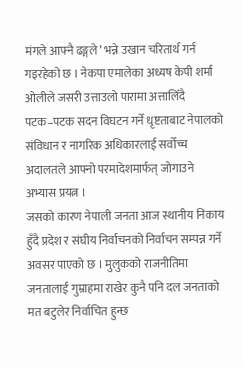मंगले आफ्नै ढङ्गले’ भन्ने उखान चरितार्थ गर्न गइरहेको छ । नेकपा एमालेका अध्यष केपी शर्मा ओलीले जसरी उत्ताउलो पारामा अत्तालिँदै पटक–पटक सदन विघटन गर्ने धृष्टताबाट नेपालको संविधान र नागरिक अधिकारलाई सर्वोच्च अदालतले आफ्नो परमादेशमार्फत् जोगाउने अभ्यास प्रयत्न ।
जसको कारण नेपाली जनता आज स्थानीय निकाय हुँदै प्रदेश र संघीय निर्वाचनको निर्वाचन सम्पन्न गर्ने अवसर पाएको छ । मुलुकको राजनीतिमा जनतालाई गुम्राहमा राखेर कुनै पनि दल जनताको मत बटुलेर निर्वाचित हुन्छ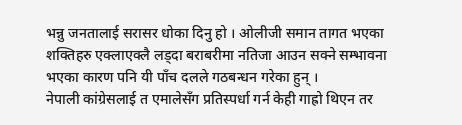भन्नु जनतालाई सरासर धोका दिनु हो । ओलीजी समान तागत भएका शक्तिहरु एक्लाएक्लै लड्दा बराबरीमा नतिजा आउन सक्ने सम्भावना भएका कारण पनि यी पाँच दलले गठबन्धन गरेका हुन् ।
नेपाली कांग्रेसलाई त एमालेसँग प्रतिस्पर्धा गर्न केही गाह्रो थिएन तर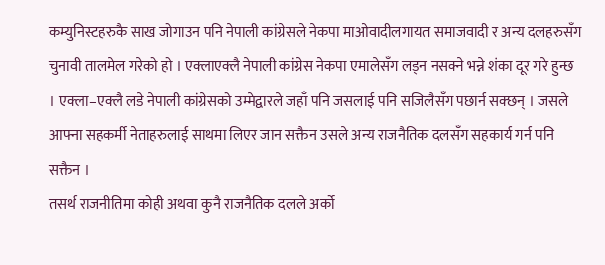कम्युनिस्टहरुकै साख जोगाउन पनि नेपाली कांग्रेसले नेकपा माओवादीलगायत समाजवादी र अन्य दलहरुसँग चुनावी तालमेल गरेको हो । एक्लाएक्लै नेपाली कांग्रेस नेकपा एमालेसँग लड्न नसक्ने भन्ने शंका दूर गरे हुन्छ । एक्ला–एक्लै लडे नेपाली कांग्रेसको उम्मेद्वारले जहाँ पनि जसलाई पनि सजिलैसँग पछार्न सक्छन् । जसले आफ्ना सहकर्मी नेताहरुलाई साथमा लिएर जान सक्तैन उसले अन्य राजनैतिक दलसँग सहकार्य गर्न पनि सक्तैन ।
तसर्थ राजनीतिमा कोही अथवा कुनै राजनैतिक दलले अर्को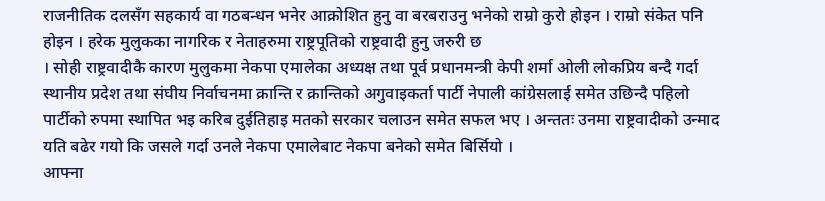राजनीतिक दलसँग सहकार्य वा गठबन्धन भनेर आक्रोशित हुनु वा बरबराउनु भनेको राम्रो कुरो होइन । राम्रो संकेत पनि होइन । हरेक मुलुकका नागरिक र नेताहरुमा राष्ट्रपूतिको राष्ट्रवादी हुनु जरुरी छ
। सोही राष्ट्रवादीकै कारण मुलुकमा नेकपा एमालेका अध्यक्ष तथा पूर्व प्रधानमन्त्री केपी शर्मा ओली लोकप्रिय बन्दै गर्दा स्थानीय प्रदेश तथा संघीय निर्वाचनमा क्रान्ति र क्रान्तिको अगुवाइकर्ता पार्टी नेपाली कांग्रेसलाई समेत उछिन्दै पहिलो पार्टीको रुपमा स्थापित भइ करिब दुईतिहाइ मतको सरकार चलाउन समेत सफल भए । अन्ततः उनमा राष्ट्रवादीको उन्माद यति बढेर गयो कि जसले गर्दा उनले नेकपा एमालेबाट नेकपा बनेको समेत बिर्सियो ।
आफ्ना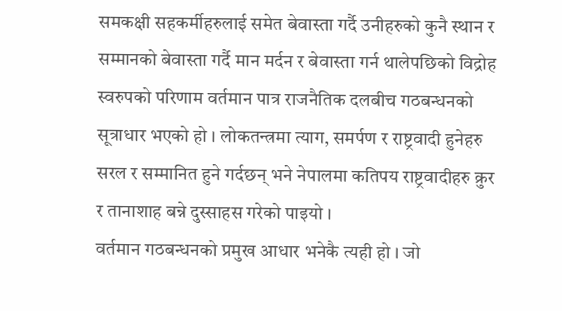समकक्षी सहकर्मीहरुलाई समेत बेवास्ता गर्दै उनीहरुको कुनै स्थान र सम्मानको बेवास्ता गर्दै मान मर्दन र बेवास्ता गर्न थालेपछिको विद्रोह स्वरुपको परिणाम वर्तमान पात्र राजनैतिक दलबीच गठबन्धनको सूत्राधार भएको हो । लोकतन्त्रमा त्याग, समर्पण र राष्ट्रवादी हुनेहरु सरल र सम्मानित हुने गर्दछन् भने नेपालमा कतिपय राष्ट्रवादीहरु क्रुर र तानाशाह बन्ने दुस्साहस गरेको पाइयो ।
वर्तमान गठबन्धनको प्रमुख आधार भनेकै त्यही हो । जो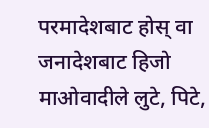परमादेशबाट होस् वा जनादेशबाट हिजो माओवादीले लुटे, पिटे,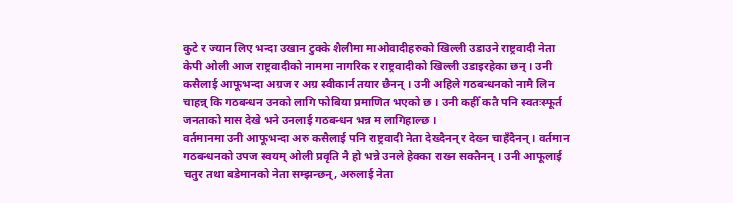कुटे र ज्यान लिए भन्दा उखान टुक्के शैलीमा माओवादीहरुको खिल्ली उडाउने राष्ट्रवादी नेता केपी ओली आज राष्ट्रवादीको नाममा नागरिक र राष्ट्रवादीको खिल्ली उडाइरहेका छन् । उनी कसैलाई आफूभन्दा अग्रज र अग्र स्वीकार्न तयार छैनन् । उनी अहिले गठबन्धनको नामै लिन चाहन्न् कि गठबन्धन उनको लागि फोबिया प्रमाणित भएको छ । उनी कहीँ कतै पनि स्वतःस्फूर्त जनताको मास देखे भने उनलाई गठबन्धन भन्न म लागिहाल्छ ।
वर्तमानमा उनी आफूभन्दा अरु कसैलाई पनि राष्ट्रवादी नेता देख्दैनन् र देख्न चाहँदैनन् । वर्तमान गठबन्धनको उपज स्वयम् ओली प्रवृति नै हो भन्ने उनले हेक्का राख्न सक्तैनन् । उनी आफूलाई चतुर तथा बडेमानको नेता सम्झन्छन्, अरुलाई नेता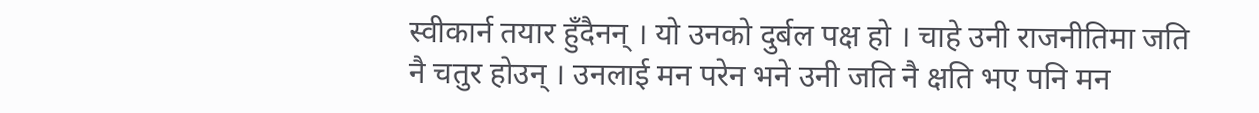स्वीकार्न तयार हुँदैनन् । यो उनको दुर्बल पक्ष हो । चाहे उनी राजनीतिमा जति नै चतुर होउन् । उनलाई मन परेन भने उनी जति नै क्षति भए पनि मन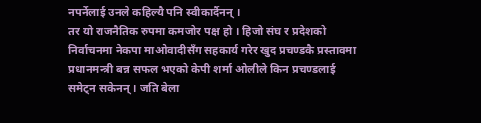नपर्नेलाई उनले कहिल्यै पनि स्वीकार्दैनन् ।
तर यो राजनैतिक रुपमा कमजोर पक्ष हो । हिजो संघ र प्रदेशको निर्वाचनमा नेकपा माओवादीसँग सहकार्य गरेर खुद प्रचण्डकै प्रस्तावमा प्रधानमन्त्री बन्न सफल भएको केपी शर्मा ओलीले किन प्रचण्डलाई समेट्न सकेनन् । जति बेला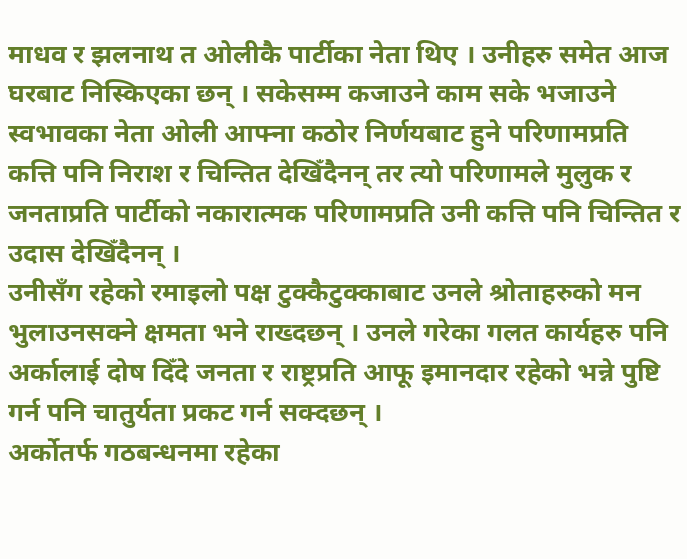माधव र झलनाथ त ओलीकै पार्टीका नेता थिए । उनीहरु समेत आज घरबाट निस्किएका छन् । सकेसम्म कजाउने काम सके भजाउने स्वभावका नेता ओली आफ्ना कठोर निर्णयबाट हुने परिणामप्रति कत्ति पनि निराश र चिन्तित देखिँदैनन् तर त्यो परिणामले मुलुक र जनताप्रति पार्टीको नकारात्मक परिणामप्रति उनी कत्ति पनि चिन्तित र उदास देखिँदैनन् ।
उनीसँग रहेको रमाइलो पक्ष टुक्कैटुक्काबाट उनले श्रोताहरुको मन भुलाउनसक्ने क्षमता भने राख्दछन् । उनले गरेका गलत कार्यहरु पनि अर्कालाई दोष दिँदे जनता र राष्ट्रप्रति आफू इमानदार रहेको भन्ने पुष्टि गर्न पनि चातुर्यता प्रकट गर्न सक्दछन् ।
अर्कोतर्फ गठबन्धनमा रहेका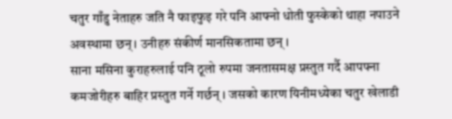चतुर गाँडु नेताहरु जति नै फाइफुइ गरे पनि आफ्नो धोती फुस्केको थाहा नपाउने अवस्थामा छन् । उनीहरु संकीर्ण मानसिकतामा छन् ।
साना मसिना कुराहरुलाई पनि ठूलो रुपमा जनतासमक्ष प्रस्तुत गर्दै आपफ्ना कमजोरीहरु बाहिर प्रस्तुत गर्ने गर्छन् । जसको कारण यिनीमध्येका चतुर खेलाडी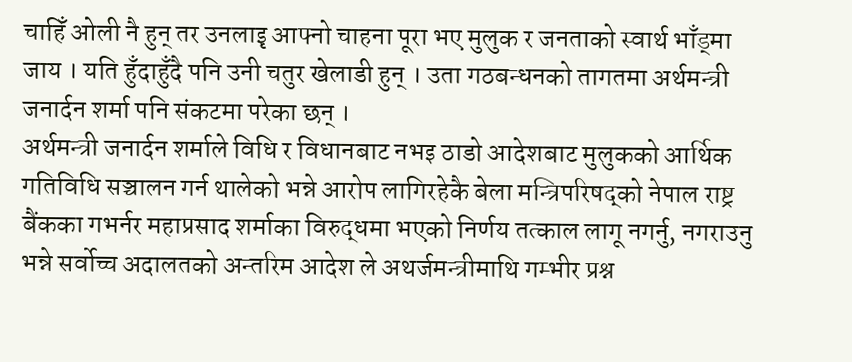चाहिँ ओली नै हुन् तर उनलाइृ आफ्नो चाहना पूरा भए मुलुक र जनताको स्वार्थ भाँड्मा जाय । यति हुँदाहुँदै पनि उनी चतुर खेलाडी हुन् । उता गठबन्धनको तागतमा अर्थमन्त्री जनार्दन शर्मा पनि संकटमा परेका छन् ।
अर्थमन्त्री जनार्दन शर्माले विधि र विधानबाट नभइ ठाडो आदेशबाट मुलुकको आर्थिक गतिविधि सञ्चालन गर्न थालेको भन्ने आरोप लागिरहेकै बेला मन्त्रिपरिषद्को नेपाल राष्ट्र बैंकका गभर्नर महाप्रसाद शर्माका विरुद्धमा भएको निर्णय तत्काल लागू नगर्नु, नगराउनु भन्ने सर्वोच्च अदालतको अन्तरिम आदेश ले अथर्जमन्त्रीमाथि गम्भीर प्रश्न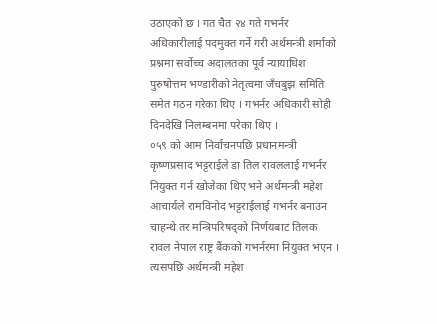उठाएको छ । गत चैत २४ गते गभर्नर अधिकारीलाई पदमुक्त गर्ने गरी अर्थमन्त्री शर्माको प्रश्नमा सर्वोच्च अदालतका पूर्व न्यायाधिश पुरुषोत्तम भण्डारीको नेतृत्वमा जँचबुझ समिति समेत गठन गरेका थिए । गभर्नर अधिकारी सोही दिनदेखि निलम्बनमा परेका थिए ।
०५९ को आम निर्वाचनपछि प्रधानमन्त्री कृष्णप्रसाद भट्टराईले डा तिल रावललाई गभर्नर नियुक्त गर्न खोजेका थिए भने अर्थमन्त्री महेश आचार्यले रामविनोद भट्टराईलाई गभर्नर बनाउन चाहन्थे तर मन्त्रिपरिषद्को निर्णयबाट तिलक रावल नेपाल राष्ट्र बैंकको गभर्नरमा नियुक्त भएन । त्यसपछि अर्थमन्त्री महेश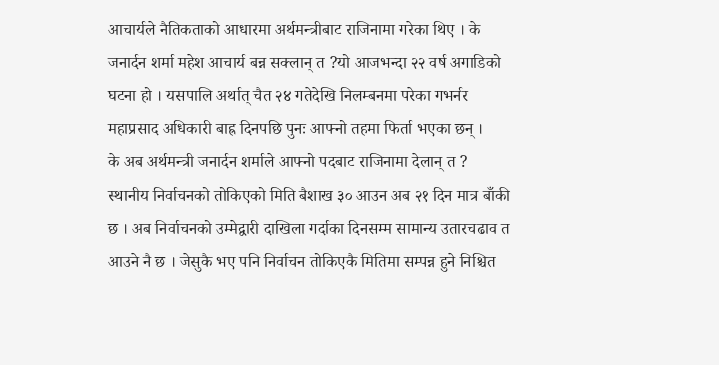आचार्यले नैतिकताको आधारमा अर्थमन्त्रीबाट राजिनामा गरेका थिए । के जनार्दन शर्मा महेश आचार्य बन्न सक्लान् त ?यो आजभन्दा २२ वर्ष अगाडिको घटना हो । यसपालि अर्थात् चैत २४ गतेदेखि निलम्बनमा परेका गभर्नर महाप्रसाद अधिकारी बाह्र दिनपछि पुनः आफ्नो तहमा फिर्ता भएका छन् ।
के अब अर्थमन्त्री जनार्दन शर्माले आफ्नो पदबाट राजिनामा देलान् त ? स्थानीय निर्वाचनको तोकिएको मिति बैशाख ३० आउन अब २१ दिन मात्र बाँकी छ । अब निर्वाचनको उम्मेद्वारी दाखिला गर्दाका दिनसम्म सामान्य उतारचढाव त आउने नै छ । जेसुकै भए पनि निर्वाचन तोकिएकै मितिमा सम्पन्न हुने निश्चित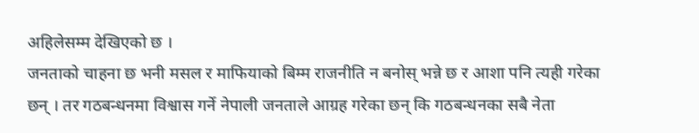अहिलेसम्म देखिएको छ ।
जनताको चाहना छ भनी मसल र माफियाको बिम्म राजनीति न बनोस् भन्ने छ र आशा पनि त्यही गरेका छन् । तर गठबन्धनमा विश्वास गर्ने नेपाली जनताले आग्रह गरेका छन् कि गठबन्धनका सबै नेता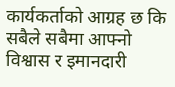कार्यकर्ताको आग्रह छ कि सबैले सबैमा आफ्नो विश्वास र इमानदारी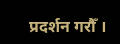प्रदर्शन गरौँ ।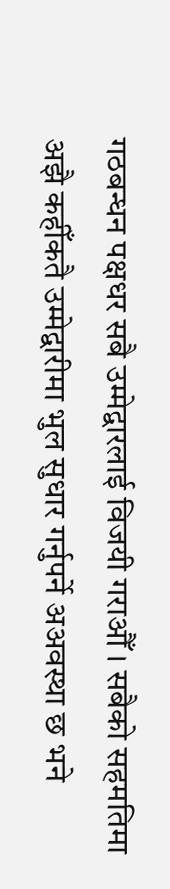गठबन्धन पक्षधर सबै उम्मेद्वारलाई विजयी गराऔँ । सबैको सहमतिमा अझै कहीँकतै उम्मेद्वारीमा भुल सुधार गर्नुपर्ने अअवस्था छ भने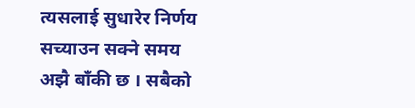त्यसलाई सुधारेर निर्णय सच्याउन सक्ने समय अझै बाँकी छ । सबैको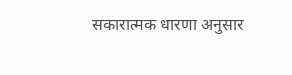सकारात्मक धारणा अनुसार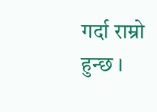गर्दा राम्रो हुन्छ ।